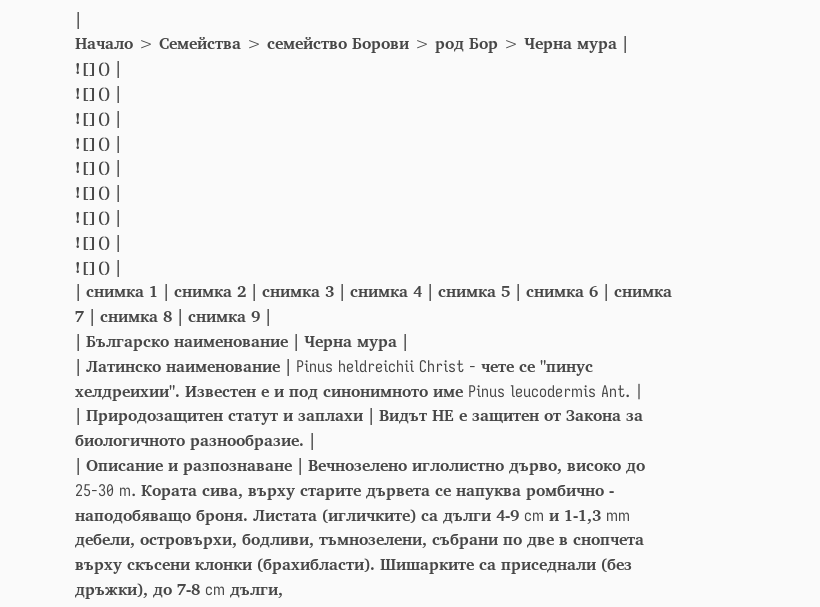|
Начало > Семейства > семейство Борови > род Бор > Черна мура |
![]() |
![]() |
![]() |
![]() |
![]() |
![]() |
![]() |
![]() |
![]() |
| снимка 1 | снимка 2 | снимка 3 | снимка 4 | снимка 5 | снимка 6 | снимка 7 | снимка 8 | снимка 9 |
| Българско наименование | Черна мура |
| Латинско наименование | Pinus heldreichii Christ - чете се "пинус хелдреихии". Известен е и под синонимното име Pinus leucodermis Ant. |
| Природозащитен статут и заплахи | Видът НЕ е защитен от Закона за биологичното разнообразие. |
| Описание и разпознаване | Вечнозелено иглолистно дърво, високо до 25-30 m. Кората сива, върху старите дървета се напуква ромбично - наподобяващо броня. Листата (игличките) са дълги 4-9 cm и 1-1,3 mm дебели, островърхи, бодливи, тъмнозелени, събрани по две в снопчета върху скъсени клонки (брахибласти). Шишарките са приседнали (без дръжки), до 7-8 cm дълги,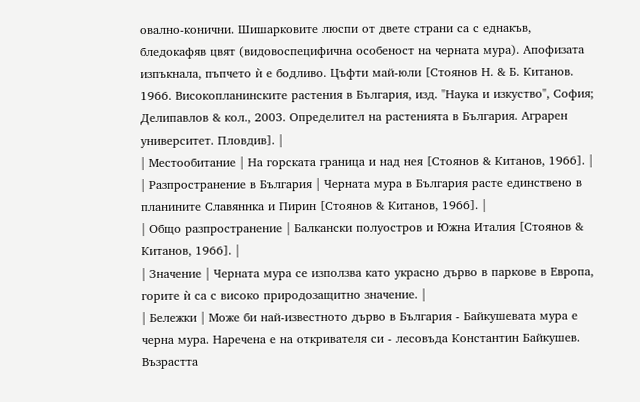овално-конични. Шишарковите люспи от двете страни са с еднакъв, бледокафяв цвят (видовоспецифична особеност на черната мура). Апофизата изпъкнала, пъпчето ѝ е бодливо. Цъфти май-юли [Стоянов Н. & Б. Китанов. 1966. Високопланинските растения в България, изд. "Наука и изкуство", София; Делипавлов & кол., 2003. Определител на растенията в България. Аграрен университет. Пловдив]. |
| Местообитание | На горската граница и над нея [Стоянов & Китанов, 1966]. |
| Разпространение в България | Черната мура в България расте единствено в планините Славяннка и Пирин [Стоянов & Китанов, 1966]. |
| Общо разпространение | Балкански полуостров и Южна Италия [Стоянов & Китанов, 1966]. |
| Значение | Черната мура се използва като украсно дърво в паркове в Европа, горите ѝ са с високо природозащитно значение. |
| Бележки | Може би най-известното дърво в България - Байкушевата мура е черна мура. Наречена е на откривателя си - лесовъда Константин Байкушев. Възрастта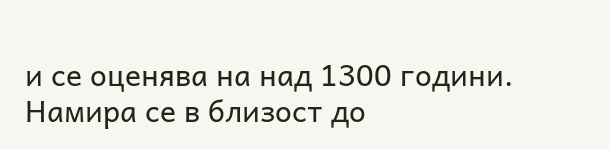и се оценява на над 1300 години. Намира се в близост до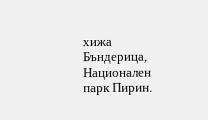хижа Бъндерица, Национален парк Пирин.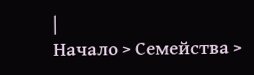|
Начало > Семейства >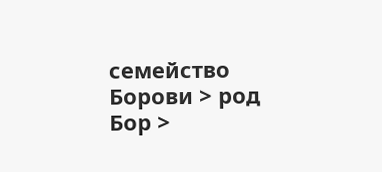семейство Борови > род Бор >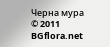Черна мура
© 2011 BGflora.net